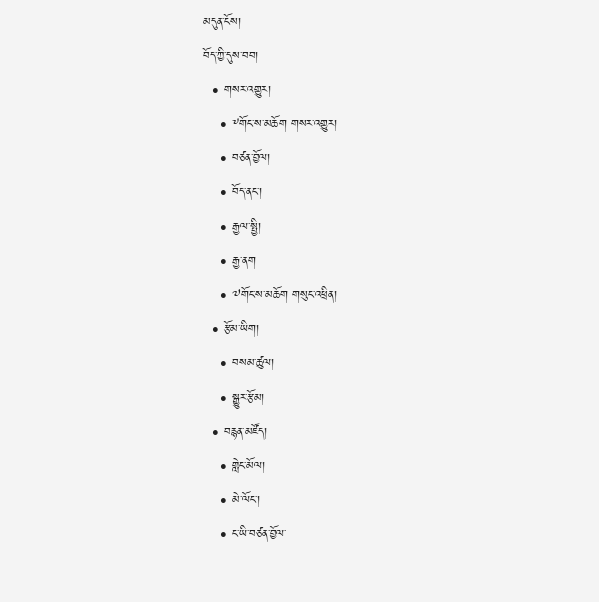མདུན་ངོས།
བོད་ཀྱི་དུས་བབ།
  • གསར་འགྱུར།
    • ༸གོང་ས་མཆོག གསར་འགྱུར།
    • བཙན་བྱོལ།
    • བོད་ནང་།
    • རྒྱལ་སྤྱི།
    • རྒྱ་ནག
    • ༧གོང་ས་མཆོག གསུང་འཕྲིན།
  • རྩོམ་ཡིག།
    • བསམ་ཚུལ།
    • སྒྱུར་རྩོམ།
  • བརྙན་མཛོད།
    • གླེང་མོལ།
    • མེ་ལོང་།
    • ང་ཡི་བཙན་བྱོལ་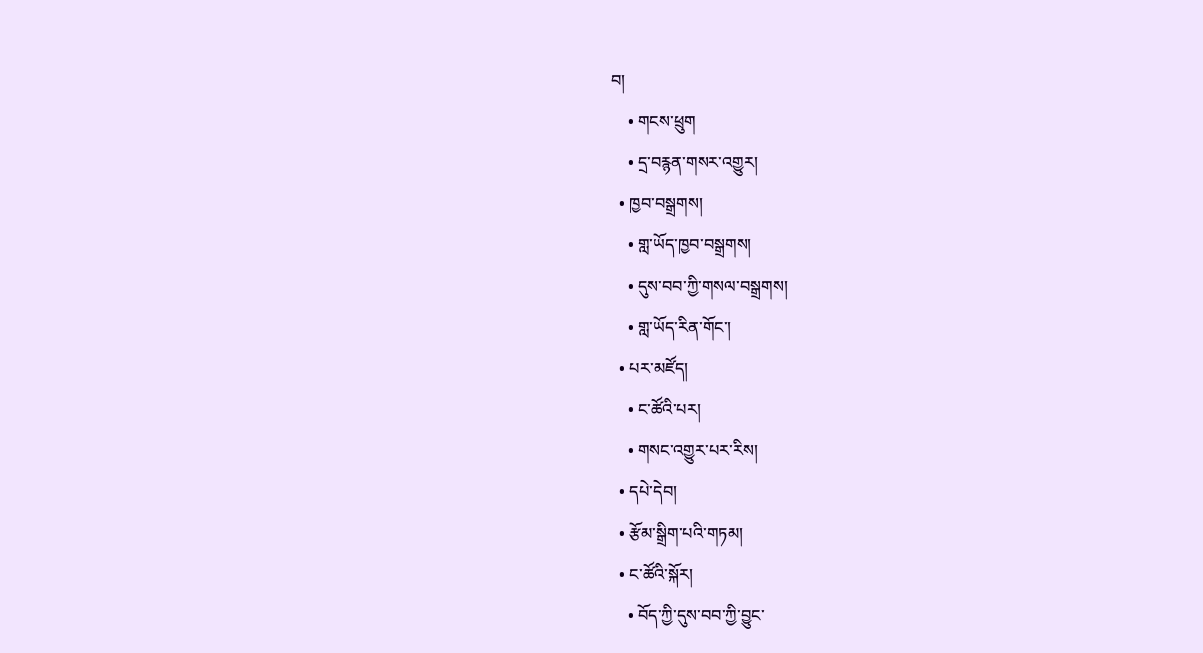བ།
    • གངས་ཕྲུག
    • དྲ་བརྙན་གསར་འགྱུར།
  • ཁྱབ་བསྒྲགས།
    • གླ་ཡོད་ཁྱབ་བསྒྲགས།
    • དུས་བབ་ཀྱི་གསལ་བསྒྲགས།
    • གླ་ཡོད་རིན་གོང་།
  • པར་མཛོད།
    • ང་ཚོའི་པར།
    • གསང་འགྱུར་པར་རིས།
  • དཔེ་དེབ།
  • རྩོམ་སྒྲིག་པའི་གཏམ།
  • ང་ཚོའི་སྐོར།
    • བོད་ཀྱི་དུས་བབ་ཀྱི་བྱུང་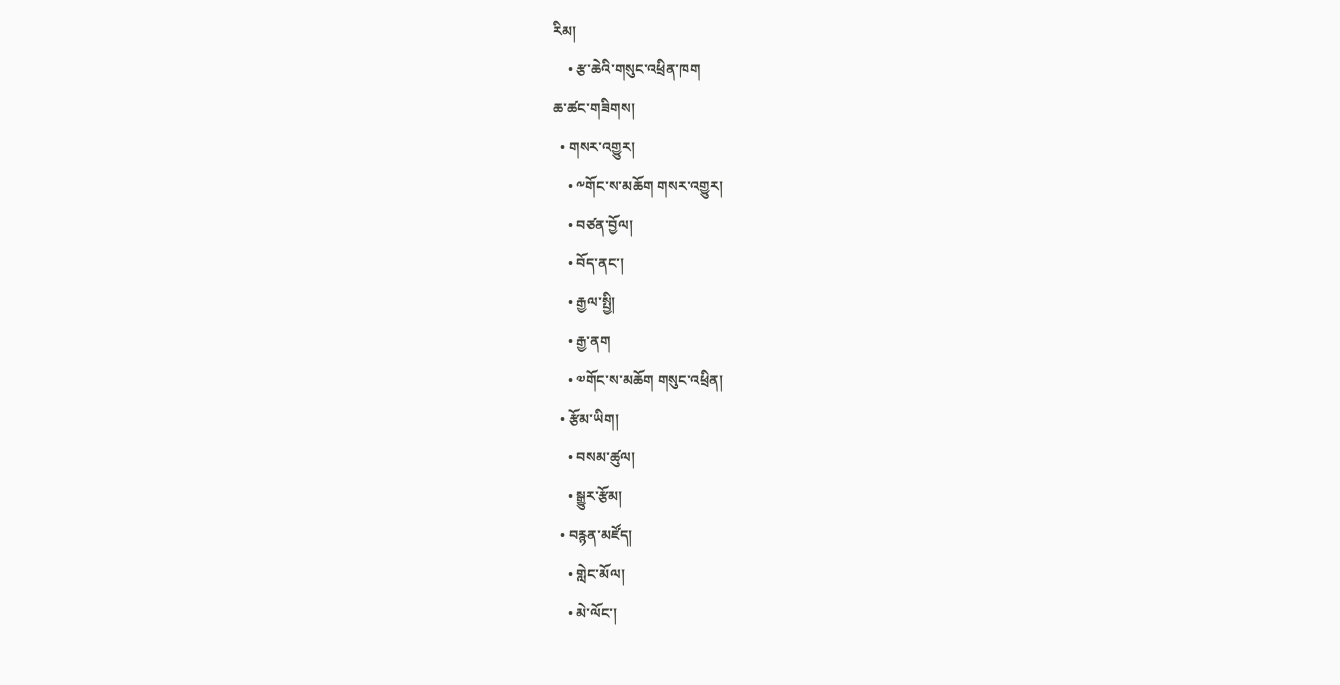རིམ།
    • རྩ་ཆེའི་གསུང་འཕྲིན་ཁག
ཆ་ཚང་གཟིགས།
  • གསར་འགྱུར།
    • ༸གོང་ས་མཆོག གསར་འགྱུར།
    • བཙན་བྱོལ།
    • བོད་ནང་།
    • རྒྱལ་སྤྱི།
    • རྒྱ་ནག
    • ༧གོང་ས་མཆོག གསུང་འཕྲིན།
  • རྩོམ་ཡིག།
    • བསམ་ཚུལ།
    • སྒྱུར་རྩོམ།
  • བརྙན་མཛོད།
    • གླེང་མོལ།
    • མེ་ལོང་།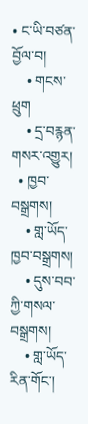• ང་ཡི་བཙན་བྱོལ་བ།
    • གངས་ཕྲུག
    • དྲ་བརྙན་གསར་འགྱུར།
  • ཁྱབ་བསྒྲགས།
    • གླ་ཡོད་ཁྱབ་བསྒྲགས།
    • དུས་བབ་ཀྱི་གསལ་བསྒྲགས།
    • གླ་ཡོད་རིན་གོང་།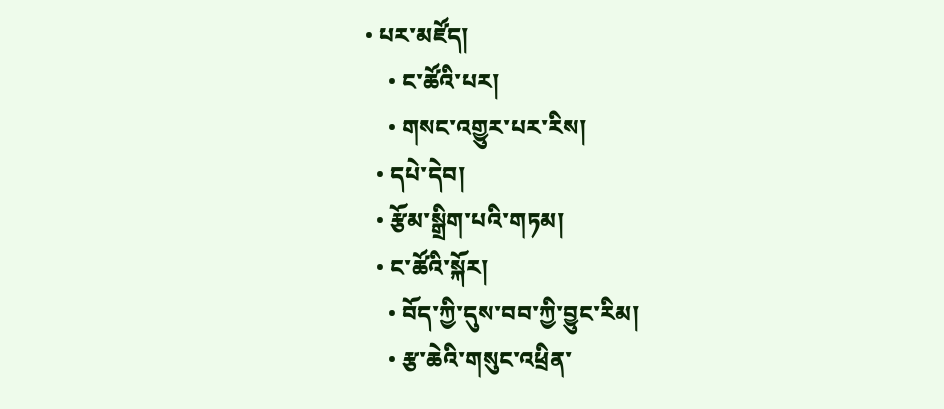• པར་མཛོད།
    • ང་ཚོའི་པར།
    • གསང་འགྱུར་པར་རིས།
  • དཔེ་དེབ།
  • རྩོམ་སྒྲིག་པའི་གཏམ།
  • ང་ཚོའི་སྐོར།
    • བོད་ཀྱི་དུས་བབ་ཀྱི་བྱུང་རིམ།
    • རྩ་ཆེའི་གསུང་འཕྲིན་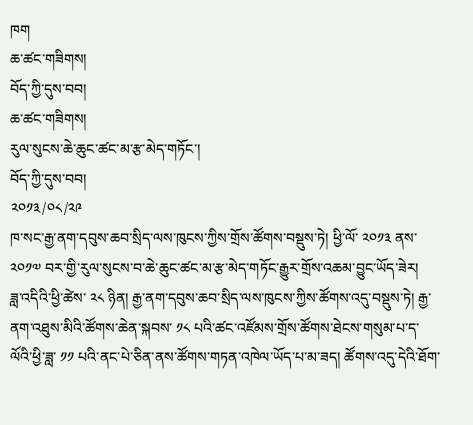ཁག
ཆ་ཚང་གཟིགས།
བོད་ཀྱི་དུས་བབ།
ཆ་ཚང་གཟིགས།
རུལ་སུངས་ཆེ་ཆུང་ཚང་མ་རྩ་མེད་གཏོང་།
བོད་ཀྱི་དུས་བབ།
༢༠༡༣/༠༨/༢༩
ཁ་སང་རྒྱ་ནག་དབུས་ཆབ་སྲིད་ལས་ཁུངས་ཀྱིས་གྲོས་ཚོགས་བསྡུས་ཏེ། ཕྱི་ལོ་ ༢༠༡༣ ནས་ ༢༠༡༧ བར་གྱི་རུལ་སུངས་བ་ཆེ་ཆུང་ཚང་མ་རྩ་མེད་གཏོང་རྒྱུར་གྲོས་འཆམ་བྱུང་ཡོད་ཟེར།
ཟླ་འདིའི་ཕྱི་ཚེས་ ༢༨ ཉིན། རྒྱ་ནག་དབུས་ཆབ་སྲིད་ལས་ཁུངས་ཀྱིས་ཚོགས་འདུ་བསྡུས་ཏེ། རྒྱ་ནག་འཐུས་མིའི་ཚོགས་ཆེན་སྐབས་ ༡༨ པའི་ཚང་འཛོམས་གྲོས་ཚོགས་ཐེངས་གསུམ་པ་ད་ལོའི་ཕྱི་ཟླ་ ༡༡ པའི་ནང་པེ་ཅིན་ནས་ཚོགས་གཏན་འཁེལ་ཡོད་པ་མ་ཟད། ཚོགས་འདུ་དེའི་ཐོག་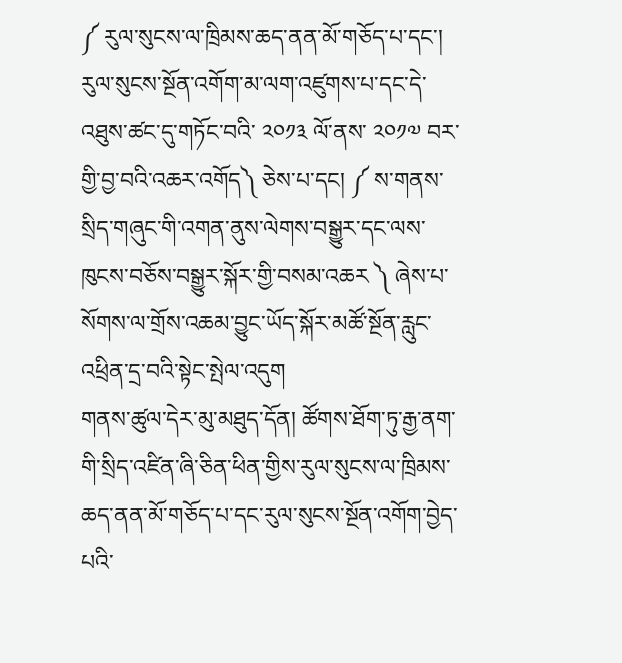༼ རུལ་སུངས་ལ་ཁྲིམས་ཆད་ནན་མོ་གཅོད་པ་དང་། རུལ་སུངས་སྔོན་འགོག་མ་ལག་འཛུགས་པ་དང་དེ་འཐུས་ཚང་དུ་གཏོང་བའི་ ༢༠༡༣ ལོ་ནས་ ༢༠༡༧ བར་གྱི་བྱ་བའི་འཆར་འགོད༽ ཅེས་པ་དང། ༼ ས་གནས་སྲིད་གཞུང་གི་འགན་ནུས་ལེགས་བསྒྱུར་དང་ལས་ཁུངས་བཅོས་བསྒྱུར་སྐོར་གྱི་བསམ་འཆར ༽ ཞེས་པ་སོགས་ལ་གྲོས་འཆམ་བྱུང་ཡོད་སྐོར་མཚོ་སྔོན་རླུང་འཕྲིན་དྲ་བའི་སྟེང་སྤེལ་འདུག
གནས་ཚུལ་དེར་མུ་མཐུད་དོན། ཚོགས་ཐོག་ཏུ་རྒྱ་ནག་གི་སྲིད་འཛིན་ཞི་ཅིན་ཕིན་གྱིས་རུལ་སུངས་ལ་ཁྲིམས་ཆད་ནན་མོ་གཅོད་པ་དང་རུལ་སུངས་སྔོན་འགོག་བྱེད་པའི་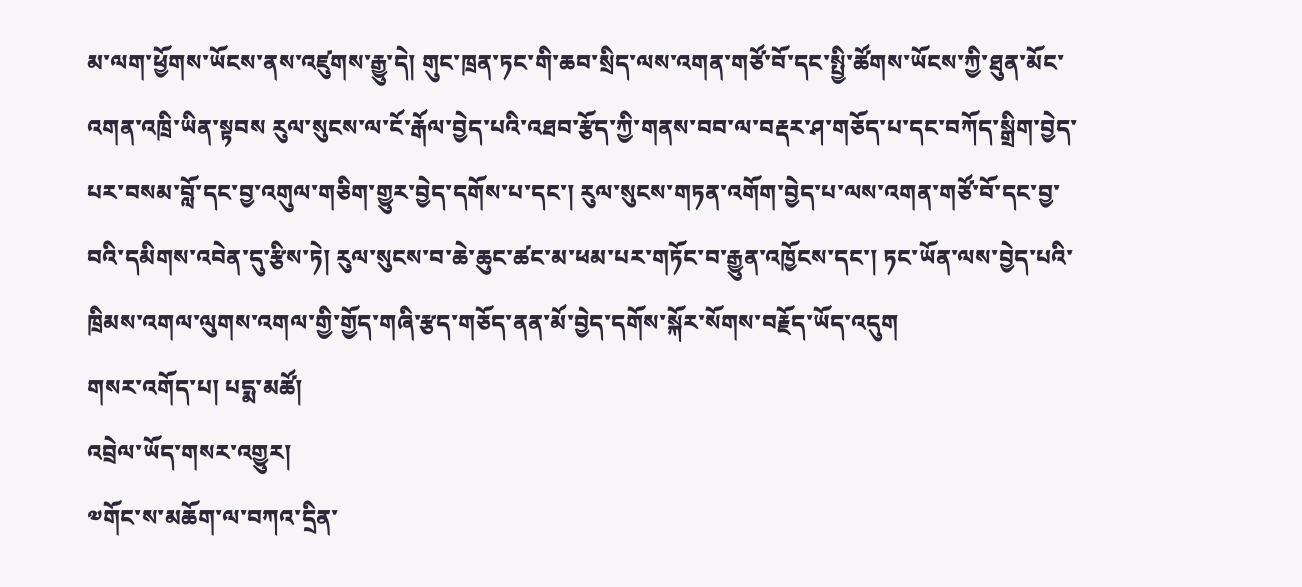མ་ལག་ཕྱོགས་ཡོངས་ནས་འཛུགས་རྒྱུ་དེ། གུང་ཁྲན་ཏང་གི་ཆབ་སྲིད་ལས་འགན་གཙོ་བོ་དང་སྤྱི་ཚོགས་ཡོངས་ཀྱི་ཐུན་མོང་འགན་འཁྲི་ཡིན་སྟབས རུལ་སུངས་ལ་ངོ་རྒོལ་བྱེད་པའི་འཐབ་རྩོད་ཀྱི་གནས་བབ་ལ་བརྡར་ཤ་གཅོད་པ་དང་བཀོད་སྒྲིག་བྱེད་པར་བསམ་བློ་དང་བྱ་འགུལ་གཅིག་གྱུར་བྱེད་དགོས་པ་དང་། རུལ་སུངས་གཏན་འགོག་བྱེད་པ་ལས་འགན་གཙོ་བོ་དང་བྱ་བའི་དམིགས་འབེན་དུ་རྩིས་ཏེ། རུལ་སུངས་བ་ཆེ་ཆུང་ཚང་མ་ཕམ་པར་གཏོང་བ་རྒྱུན་འཁྱོངས་དང་། ཏང་ཡོན་ལས་བྱེད་པའི་ཁྲིམས་འགལ་ལུགས་འགལ་གྱི་གྱོད་གཞི་རྩད་གཅོད་ནན་མོ་བྱེད་དགོས་སྐོར་སོགས་བརྗོད་ཡོད་འདུག
གསར་འགོད་པ། པདྨ་མཚོ།
འབྲེལ་ཡོད་གསར་འགྱུར།
༧གོང་ས་མཆོག་ལ་བཀའ་དྲིན་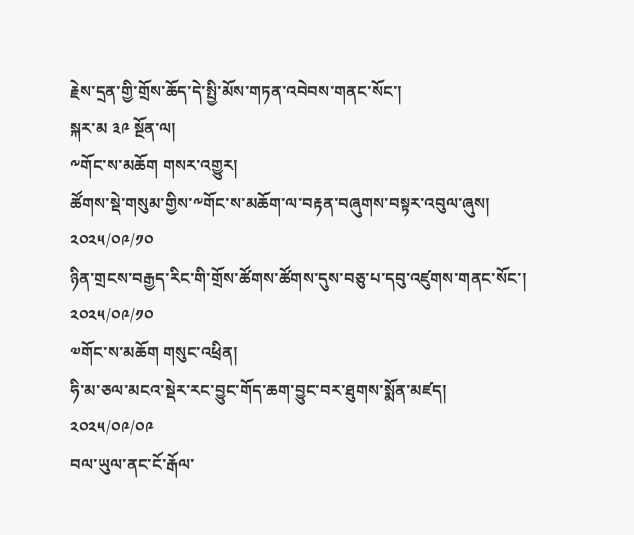རྗེས་དྲན་གྱི་གྲོས་ཆོད་དེ་སྤྱི་མོས་གཏན་འབེབས་གནང་སོང་།
སྐར་མ ༣༩ སྔོན་ལ།
༸གོང་ས་མཆོག གསར་འགྱུར།
ཚོགས་སྡེ་གསུམ་གྱིས་༸གོང་ས་མཆོག་ལ་བརྟན་བཞུགས་བསྟར་འབུལ་ཞུས།
༢༠༢༥/༠༩/༡༠
ཉིན་གྲངས་བརྒྱད་རིང་གི་གྲོས་ཚོགས་ཚོགས་དུས་བཅུ་པ་དབུ་འཛུགས་གནང་སོང་།
༢༠༢༥/༠༩/༡༠
༧གོང་ས་མཆོག གསུང་འཕྲིན།
ཧི་མ་ཅལ་མངའ་སྡེར་རང་བྱུང་གོད་ཆག་བྱུང་བར་ཐུགས་སྨོན་མཛད།
༢༠༢༥/༠༩/༠༩
བལ་ཡུལ་ནང་ངོ་རྒོལ་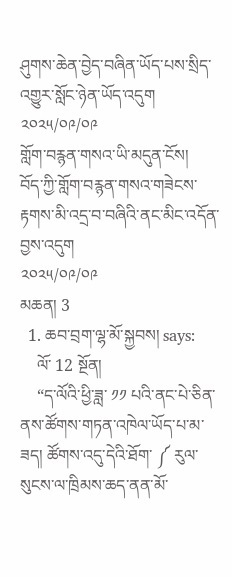ཤུགས་ཆེན་བྱེད་བཞིན་ཡོད་པས་སྲིད་འགྱུར་སློང་ཉེན་ཡོད་འདུག
༢༠༢༥/༠༩/༠༩
གློག་བརྙན་གསའ་ཡི་མདུན་ངོས།
བོད་ཀྱི་གློག་བརྙན་གསའ་གཟེངས་རྟགས་མི་འདྲ་བ་བཞིའི་ནང་མིང་འདོན་བྱས་འདུག
༢༠༢༥/༠༩/༠༩
མཆན། 3
  1. ཆབ་བྲག་ལྷ་མོ་སྐྱབས། says:
    ལོ་ 12 སྔོན།
    “ད་ལོའི་ཕྱི་ཟླ་ ༡༡ པའི་ནང་པེ་ཅིན་ནས་ཚོགས་གཏན་འཁེལ་ཡོད་པ་མ་ཟད། ཚོགས་འདུ་དེའི་ཐོག་ ༼ རུལ་སུངས་ལ་ཁྲིམས་ཆད་ནན་མོ་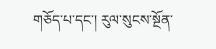གཅོད་པ་དང་། རུལ་སུངས་སྔོན་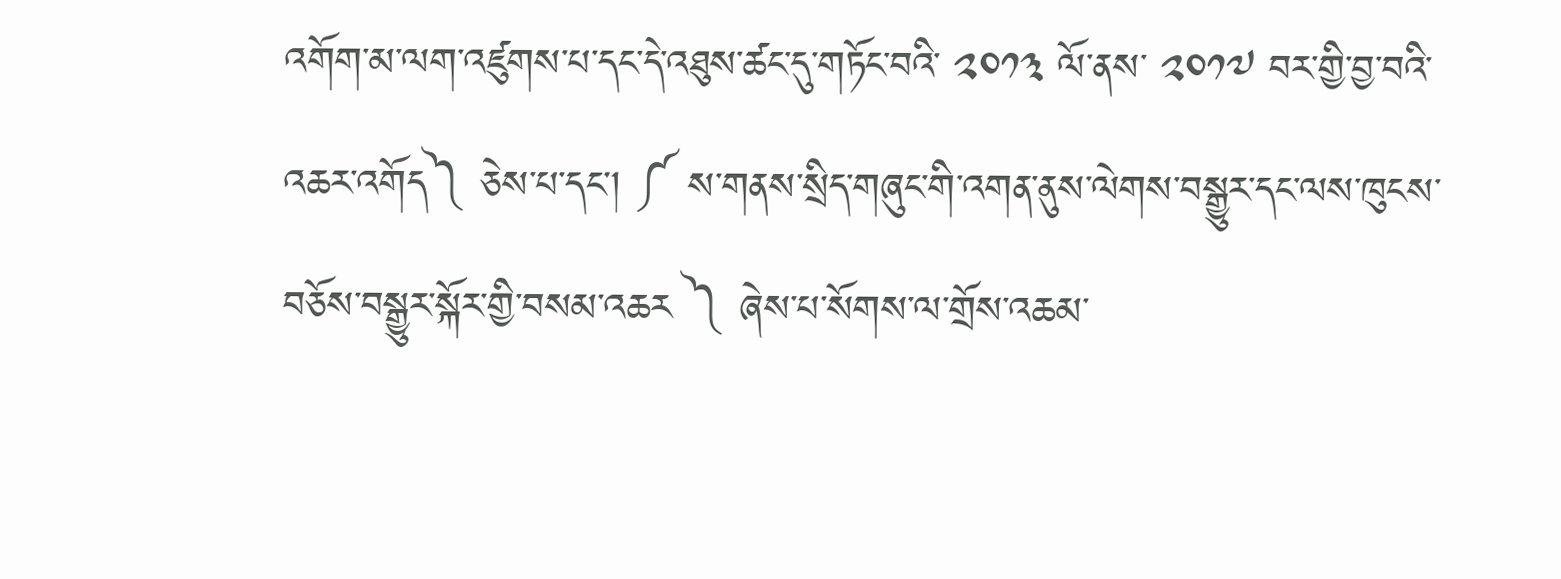འགོག་མ་ལག་འཛུགས་པ་དང་དེ་འཐུས་ཚང་དུ་གཏོང་བའི་ ༢༠༡༣ ལོ་ནས་ ༢༠༡༧ བར་གྱི་བྱ་བའི་འཆར་འགོད༽ ཅེས་པ་དང། ༼ ས་གནས་སྲིད་གཞུང་གི་འགན་ནུས་ལེགས་བསྒྱུར་དང་ལས་ཁུངས་བཅོས་བསྒྱུར་སྐོར་གྱི་བསམ་འཆར ༽ ཞེས་པ་སོགས་ལ་གྲོས་འཆམ་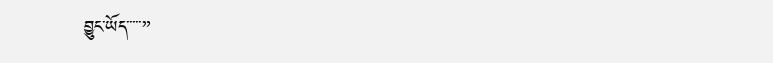བྱུང་ཡོད་་་་་”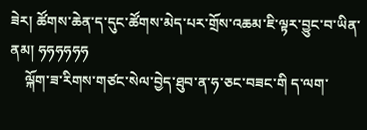ཟེར། ཚོགས་ཆེན་ད་དུང་ཚོགས་མེད་པར་གྲོས་འཆམ་ཇི་ལྟར་བྱུང་བ་ཡིན་ནམ། ཧཧཧཧཧཧ
    ལྐོག་ཟ་རིགས་གཙང་སེལ་བྱེད་ཐུབ་ན་ཧ་ཅང་བཟང་གི ད་ལག་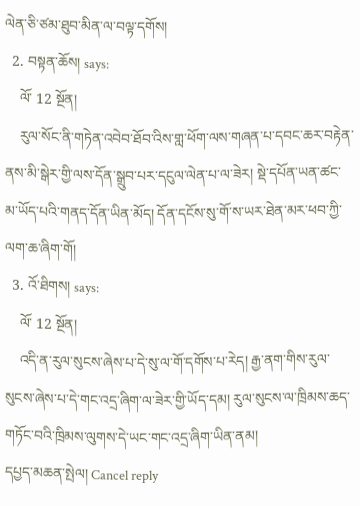ལེན་ཅི་ཙམ་ཐུབ་མིན་ལ་བལྟ་དགོས།
  2. བསྟན་ཆོས། says:
    ལོ་ 12 སྔོན།
    རུལ་སོང་ནི་གཏེན་འབེབ་ཐོབ་འིས་གླ་ཕོག་ལས་གཞན་པ་དབང་ཆར་བརྟེན་ནས་མི་སྒེར་གྱི་ལས་དོན་སྒྲུབ་པར་དངུལ་ལེན་པ་ལ་ཟེར། སྡེ་དཔོན་ཡན་ཚང་མ་ཡོད་པའི་གནད་དོན་ཡིན་མོད། དོན་དངོས་སུ་གོ་ས་ཡར་ཐེན་མར་ཕབ་ཀྱི་ལག་ཆ་ཞིག་གོ།
  3. འོ་ཐིགས། says:
    ལོ་ 12 སྔོན།
    འདི་ན་རུལ་སུངས་ཞེས་པ་དེ་སུ་ལ་གོ་དགོས་པ་རེད། རྒྱ་ནག་གིས་རུལ་སུངས་ཞེས་པ་དེ་གང་འདྲ་ཞིག་ལ་ཟེར་གྱི་ཡོད་དམ། རུལ་སུངས་ལ་ཁྲིམས་ཆད་གཏོང་བའི་ཁྲིམས་ལུགས་དེ་ཡང་གང་འདྲ་ཞིག་ཡིན་ནམ།
དཔྱད་མཆན་སྤེལ། Cancel reply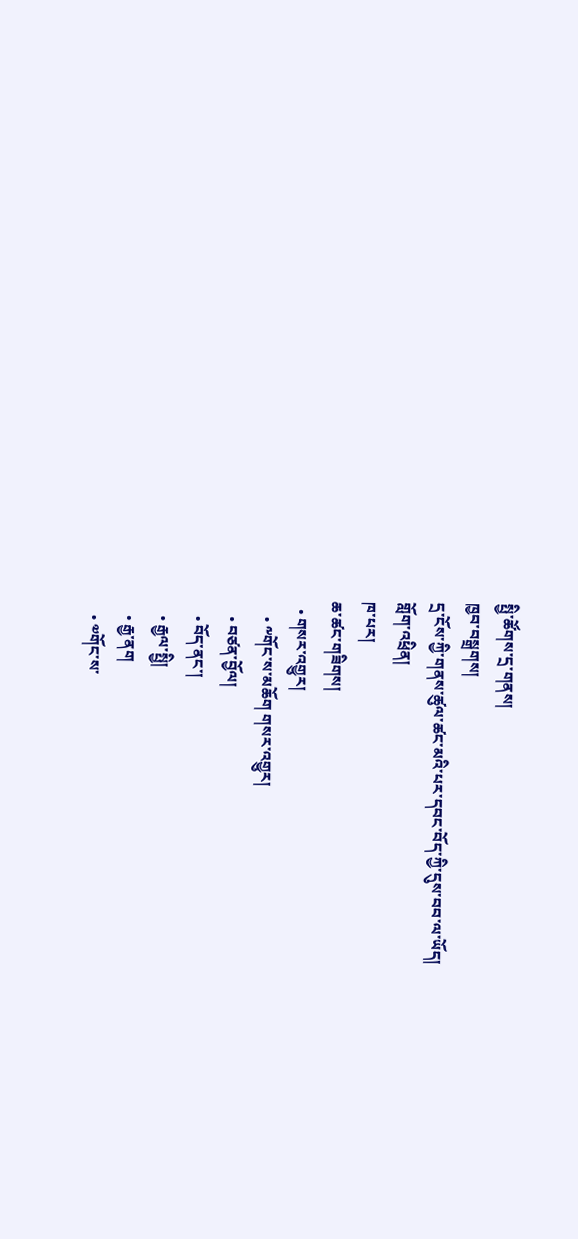སྤྱི་ཚོགས་དྲ་གནས།
ཁྱབ་བསྒྲགས།
དྲ་ངོས་ཀྱི་གནས་ཚུལ་ཚང་མའི་པར་དབང་བོད་ཀྱི་དུས་བབ་ལ་ཡོད།
གློག་འཕྲིན།
ཁ་པར།
ཆ་ཚང་གཟིགས།
  • གསར་འགྱུར།
    • ༸གོང་ས་མཆོག གསར་འགྱུར།
    • བཙན་བྱོལ།
    • བོད་ནང་།
    • རྒྱལ་སྤྱི།
    • རྒྱ་ནག
    • ༧གོང་ས་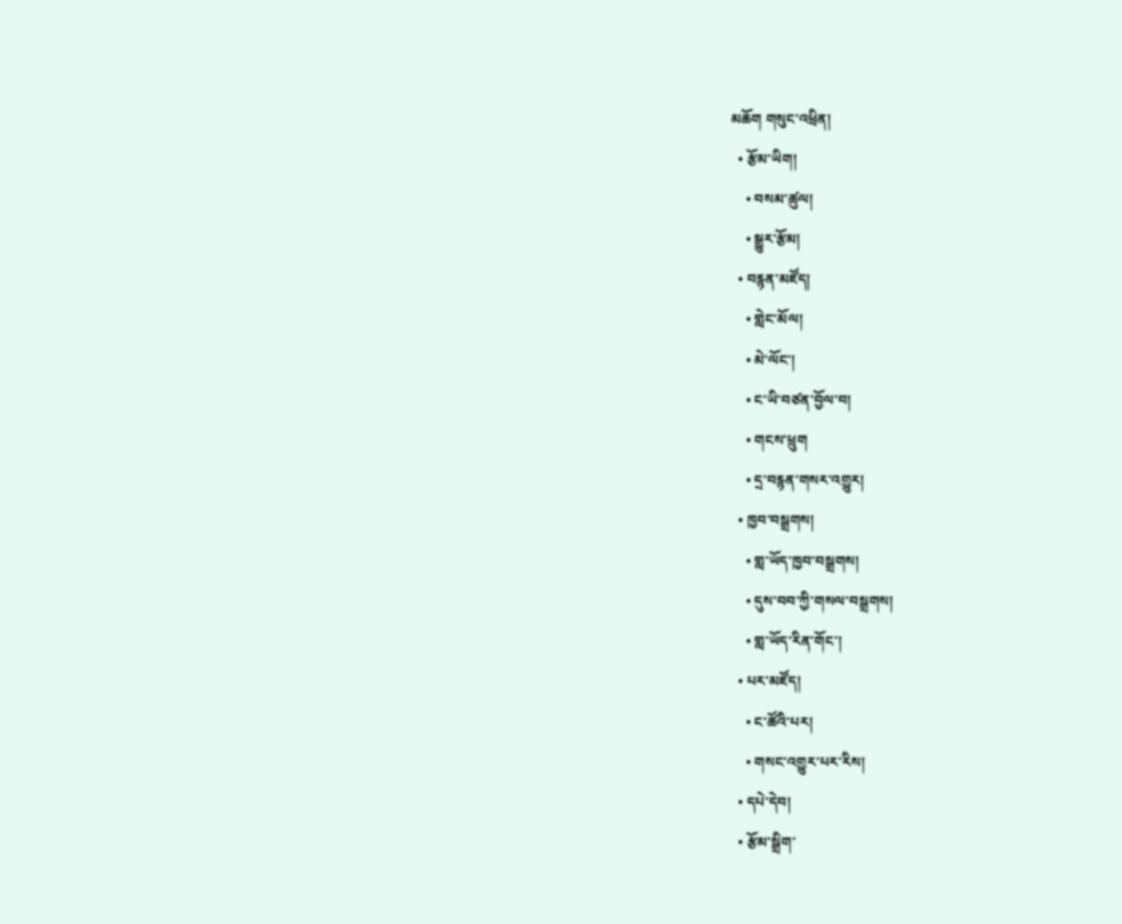མཆོག གསུང་འཕྲིན།
  • རྩོམ་ཡིག།
    • བསམ་ཚུལ།
    • སྒྱུར་རྩོམ།
  • བརྙན་མཛོད།
    • གླེང་མོལ།
    • མེ་ལོང་།
    • ང་ཡི་བཙན་བྱོལ་བ།
    • གངས་ཕྲུག
    • དྲ་བརྙན་གསར་འགྱུར།
  • ཁྱབ་བསྒྲགས།
    • གླ་ཡོད་ཁྱབ་བསྒྲགས།
    • དུས་བབ་ཀྱི་གསལ་བསྒྲགས།
    • གླ་ཡོད་རིན་གོང་།
  • པར་མཛོད།
    • ང་ཚོའི་པར།
    • གསང་འགྱུར་པར་རིས།
  • དཔེ་དེབ།
  • རྩོམ་སྒྲིག་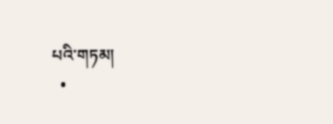པའི་གཏམ།
  •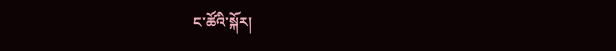ང་ཚོའི་སྐོར།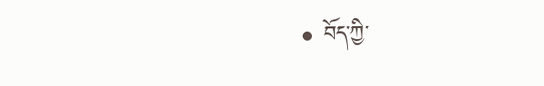• བོད་ཀྱི་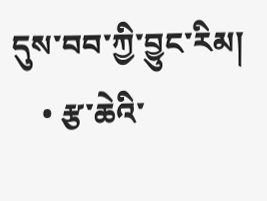དུས་བབ་ཀྱི་བྱུང་རིམ།
    • རྩ་ཆེའི་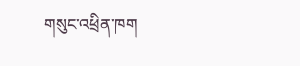གསུང་འཕྲིན་ཁག